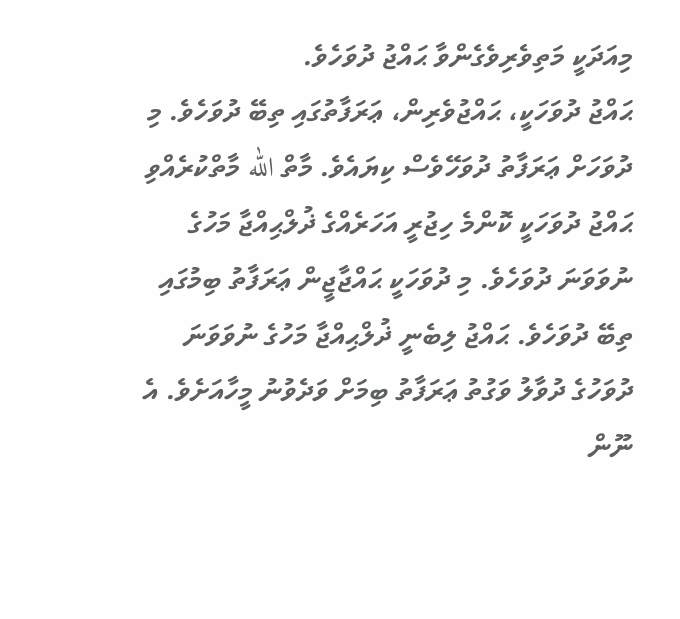މިއަދަކީ މަތިވެރިވެގެންވާ ޙައްޖު ދުވަހެވެ.
ޙައްޖު ދުވަހަކީ، ޙައްޖުވެރިން، ޢަރަފާތުގައި ތިބޭ ދުވަހެވެ. މި ދުވަހަށް ޢަރަފާތު ދުވަހޭވެސް ކިޔައެވެ. މާތް الله މާތްކުރެއްވި ޙައްޖު ދުވަހަކީ ކޮންމެ ހިޖުރީ އަހަރެއްގެ ޛުލްޙިއްޖާ މަހުގެ ނުވަވަނަ ދުވަހެވެ. މި ދުވަހަކީ ޙައްޖާޖީން ޢަރަފާތު ބިމުގައި ތިބޭ ދުވަހެވެ. ޙައްޖު ލިބެނީ ޛުލްޙިއްޖާ މަހުގެ ނުވަވަނަ ދުވަހުގެ ދުވާލު ވަގުތު ޢަރަފާތު ބިމަށް ވަދެވުނު މީހާއަށެވެ. އެ ނޫން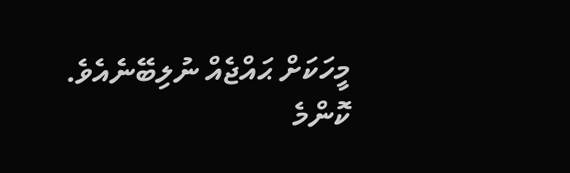މީހަކަށް ޙައްޖެއް ނުލިބޭނެއެވެ.
ކޮންމެ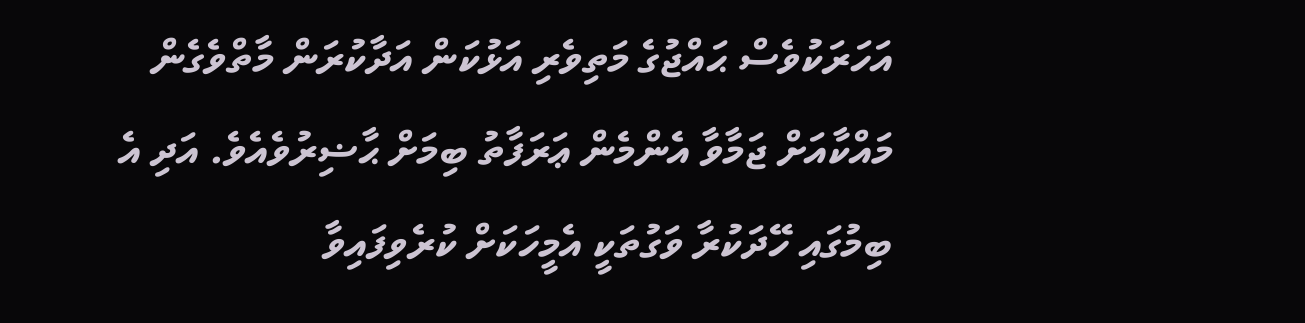އަހަރަކުވެސް ޙައްޖުގެ މަތިވެރި އަޅުކަން އަދާކުރަން މާތްވެގެން މައްކާއަށް ޖަމާވާ އެންމެން ޢަރަފާތު ބިމަށް ޙާޟިރުވެއެވެ. އަދި އެ ބިމުގައި ހޭދަކުރާ ވަގުތަކީ އެމީހަކަށް ކުރެވިފައިވާ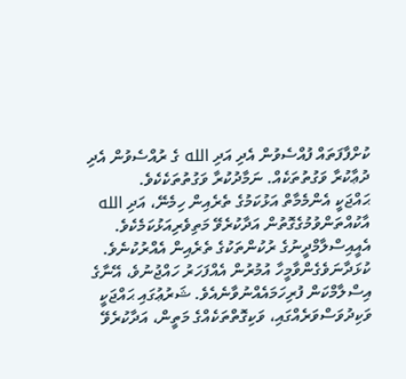ކުށްފާފަތައް ފުއްސެވުން އެދި އަދި الله ގެ ރުއްސެވުން އެދި ދުޢާކުރާ ވަގުތުތަކެއް. ނަމާދުކުރާ ވަގުތުތަކެކެވެ.
ޙައްޖަކީ އެންމެމާތް އަޅުކަމުގެ ތެރެއިން ހިމެނޭ، އަދި الله އާކުއްތަންވުމުގެގޮތުން އަދާކުރެވޭ މަތިވެރިއަޅުކަމެކެވެ. އެއީއިސްލާމްދީނުގެ ރުކުންތަކުގެ ތެރެއިން އެއްރުކުނެވެ. ކުޅަދާނަވެގެންވާމީހާ އުމުރުން އެއްފަހަރު ހައްޖުނުވެ، އޭނާގެ އިސްލާމްކަން ފުރިހަމައެއްނުވާނެއެވެ. ޝަރުޢުގައި ޙައްޖަކީ ވަކިދުވަސްވަރެއްގައި، ވަކިގޮތްތަކެއްގެ މަތީން، އަދާކުރެވޭ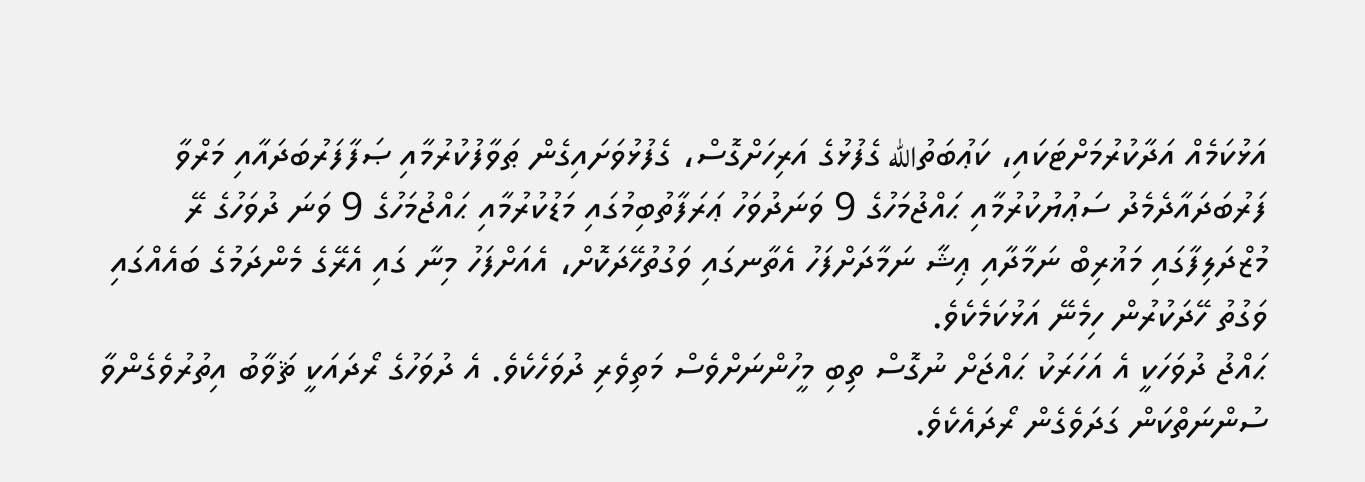އަޅުކަމެއް އަދާކުރުމަށްޓަކައި، ކަޢުބަތުالله ގެފުޅުގެ އަރިހަށްގޮސް، ގެފުޅުވަށައިގެން ޠަވާފުކުރުމާއި ޞަފާފަރުބަދައާއި މަރްވާ ފަރުބަދައާދެމެދު ސަޢުޔުކުރުމާއި ޙައްޖުމަހުގެ 9 ވަނަދުވަހު ޢަރަފާތުބިމުގައި މަޑުކުރުމާއި ޙައްޖުމަހުގެ 9 ވަނަ ދުވަހުގެ ރޭ މުޒްދަލިފާގައި މަޣުރިބް ނަމާދާއި ޢިޝާ ނަމާދަށްފަހު އެތާނގައި ވަގުތުހޭދަކޮށް، އެއަށްފަހު މިނާ ގައި އެރޭގެ މެންދަމުގެ ބައެއްގައި ވަގުތު ހޭދަކުރުން ހިމެނޭ އަޅުކަމެކެވެ.
ޙައްޖު ދުވަހަކީ އެ އަހަރަކު ޙައްޖަށް ނުގޮސް ތިބި މީހުންނަށްވެސް މަތިވެރި ދުވަހެކެވެ. އެ ދުވަހުގެ ރޯދައަކީ ޘަވާބު އިތުރުވެގެންވާ ސުންނަތްކަން ގަދަވެގެން ރޯދައެކެވެ.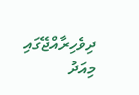ދިވެހިރާއްޖޭގައި މިއަދު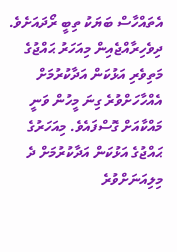އެތައްހާސް ބަޔަކު ތިބީ ރޯދައަށެވެ.
ދިވެހިރާއްޖެއިން މިއަހަރު ޙައްޖުގެ މަތިވެރި އަޅުކަން އަދާކުރުމަށް އެއްހާހަށްވުރެ ގިނަ މީހުން ވަނީ މައްކާއަށް ގޮސްފައެވެ. މިއަހަރުގެ ޙައްޖުގެ އަޅުކަން އަދާކުރުމަށް ދެ މިލިއަނަށްވުރެ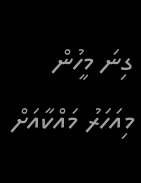ގިނަ މީހުން މިއަހަރު މައްކާއަށް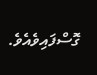ގޮސްފައިވެއެވެ.